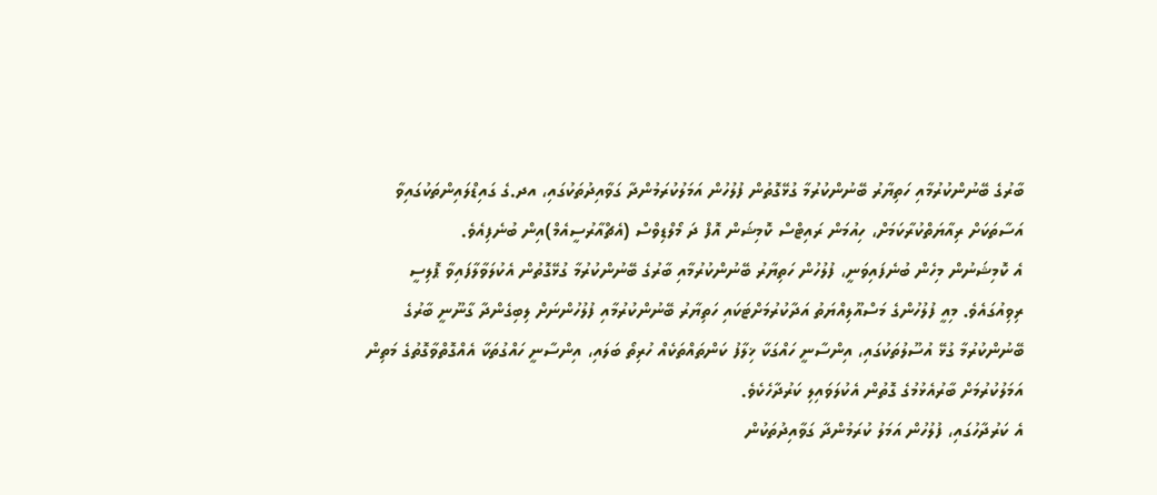ބާރުގެ ބޭނުންކުރުމާއި ހަތިޔާރު ބޭނުންކުރުމާ ގުޅޭގޮތުން ފުލުހުން އަމަލުކުރަމުންދާ ގަވާއިދުތަކުގައި، އދ.ގެ ގައިޑްލައިންތަކުގައިވާ އަސާތަކަށް ރިއާޔަތްކުރާކަމަށް، ހިއުމަން ރައިޓްސް ކޮމިޝަން އޮފް ދަ މޯލްޑިވްސް (އެޗްއާރުސީއެމް)އިން ބުނެފިއެވެ.
އެ ކޮމިޝަނުން މިހެން ބުނެފައިވަނީ، ފުލުހުން ހަތިޔާރު ބޭނުންކުރުމާއި ބާރުގެ ބޭނުންކުރުމާ ގުޅޭގޮތުން އެކުލަވާލާފައިވާ ޕޮލިސީ ރިވިއުގައެވެ. މިއީ ފުލުހުންގެ މަސްއޫލިއްޔަތު އަދާކުރުމަށްޓަކައި ހަތިޔާރު ބޭނުންކުރުމާއި ފުލުހުންނަށް ލިބިގެންދާ ގާނޫނީ ބާރުގެ ބޭނުންކުރުމާ ގުޅޭ އުސޫލުތަކުގައި، އިންސާނީ ހައްގަކާ ޚިލާފު ކަންތައްތަކެއް ހުރިތޯ ބަލައި، އިންސާނީ ހައްގުތަކާ އެއްގޮތްވާގޮތުގެ މަތިން އަމަލުކުރުމަށް ބާރުއެޅުމުގެ ގޮތުން އެކުލަވައިލި ކަރުދާހެކެވެ.
އެ ކަރުދާހުގައި، ފުލުހުން އަމަލު ކުރަމުންދާ ގަވާއިދުތަކުން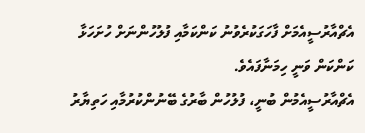އެޗްއާރުސީއެމަށް ފާހަގަކުރެވުނު ކަންކަމާއި ފުލުހުންނަށް ހުށަހަޅާ ކަންކަން ވަނީ ހިމަނާފައެވެ.
އެޗްއާރުސީއެމުން ބުނީ، ފުލުހުން ބާރުގެ ބޭނުންކުރުމާއި ހަތިޔާރު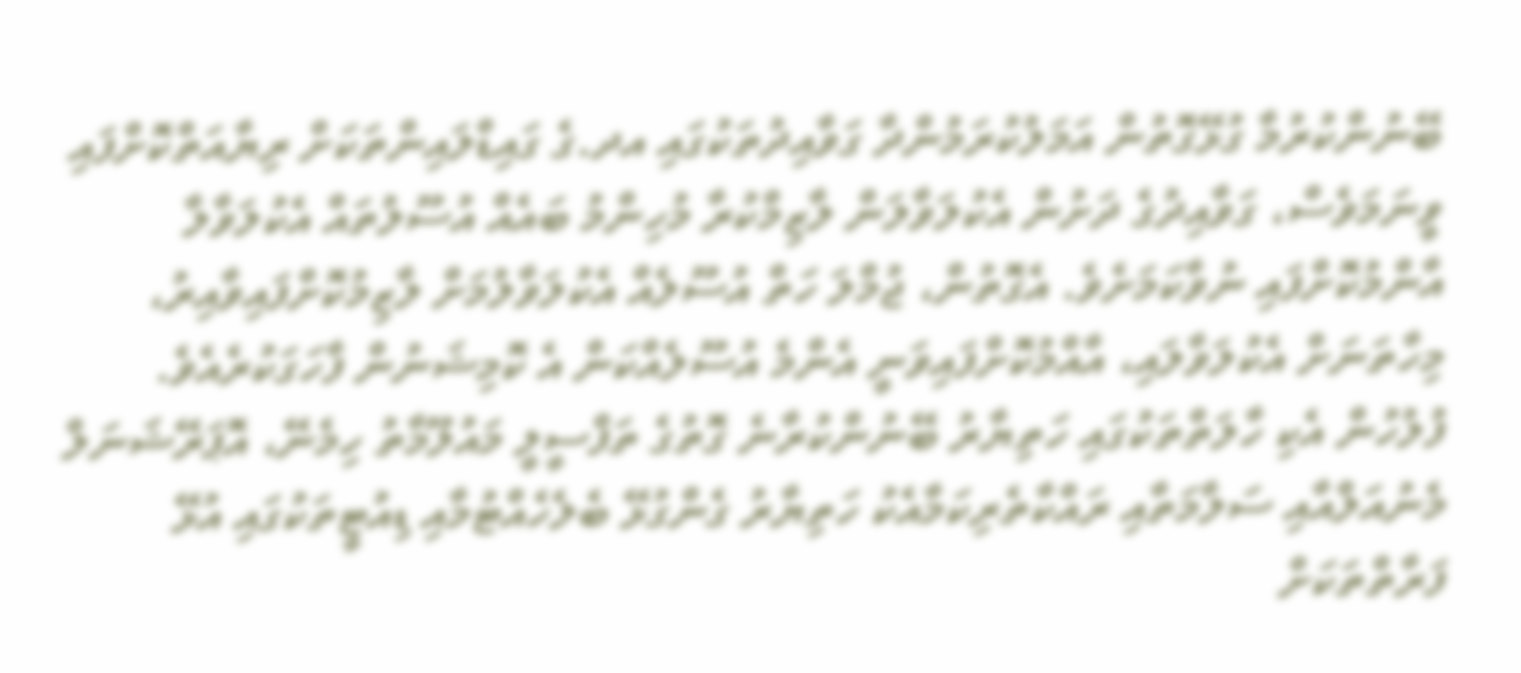ބޭނުންކުރުމާ ގުޅޭގޮތުން އަމަލުކުރަމުންދާ ގަވާއިދުތަކުގައި އދ.ގެ ގައިޑްލައިންތަކަށް ރިޔާއަތްކޮށްފައި ވީނަމަވެސް، ގަވާއިދުގެ ދަށުން އެކުލަވާލަން ލާޒިމްކުރާ މުހިންމު ބައެއް އުސޫލުތައް އެކުލަވާލާ އާންމުކޮށްފައި ނުވާކަމަށެވެ. އެގޮތުން، ޖުމްލަ ހަތް އުސޫލެއް އެކުލަވާލުމަށް ލާޒިމުކޮށްފައިވާއިރު، މިހާތަނަށް އެކުލަވާލައި، އާއްމުކޮށްފައިވަނީ އެންމެ އުސޫލެއްކަން އެ ކޮމިޝަނުން ފާހަގަކުރެއެވެ.
ފުލުހުން އެކި ހާލަތްތަކުގައި ހަތިޔާރު ބޭނުންކުރާނެ ގޮތުގެ ތަފްސީލީ މައުލޫމާތު ހިމެނޭ، އޮޕަރޭޝަނަލް މެނުއަލްއާއި ސަލާމަތާއި ރައްކާތެރިކަމާއެކު ހަތިޔާރު ގެންގުޅޭ ބެލެހެއްޓުމާއި ޑިއުޓީތަކުގައި އުޅޭ ފަރާތްތަކަށް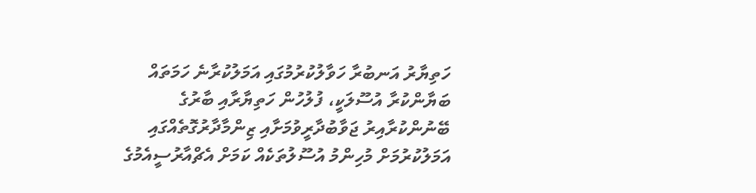ހަތިޔާރު އަނބުރާ ހަވާލުކުރުމުގައި އަމަލުކުރާނެ ހަމަތައް ބަޔާންކުރާ އުސޫލަކީ، ފުލުހުން ހަތިޔާރާއި ބާރުގެ ބޭނުންކުރާއިރު ޖަވާބުދާރީވުމަށާއި ޒިންމާދާރުގޮތެއްގައި އަމަލުކުރުމަށް މުހިންމު އުސޫލުތަކެއް ކަމަށް އެޗްއާރުސީއެމުގެ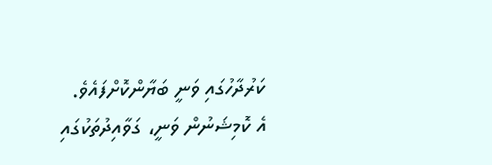ކަރުދާހުގައި ވަނީ ބަޔާންކޮށްފައެވެ.
އެ ކޮމިޝަނުން ވަނީ، ގަވާއިދުތަކުގައި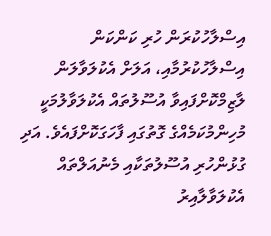އިސްލާހުކުރަން ހުރި ކަންކަން އިސްލާހުކުރުމާއި، އަލަށް އެކުލަވާލަން ލާޒިމްކޮށްފައިވާ އުސޫލުތައް އެކުލަވާލުމަކީ މުހިންމުކަމެއްގެ ގޮތުގައި ފާހަގަކޮށްފައެވެ. އަދި ގުޅުންހުރި އުސޫލުތަކާއި މެނުއަލްތައް އެކުލަވާލާއިރު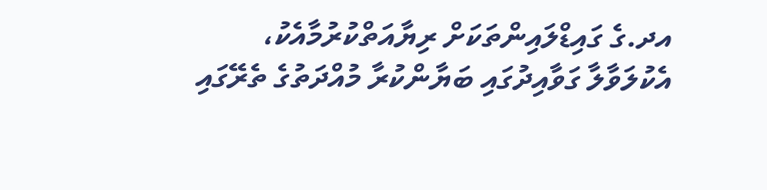އދ.ގެ ގައިޑްލައިންތަކަށް ރިޔާއަތްކުރުމާއެކު، އެކުލަވާލާ ގަވާއިދުގައި ބަޔާންކުރާ މުއްދަތުގެ ތެރޭގައި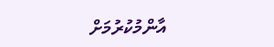އާންމުކުރުމަށް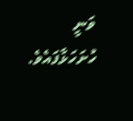ވަނީ ހުށަހަޅާފައެވެ.